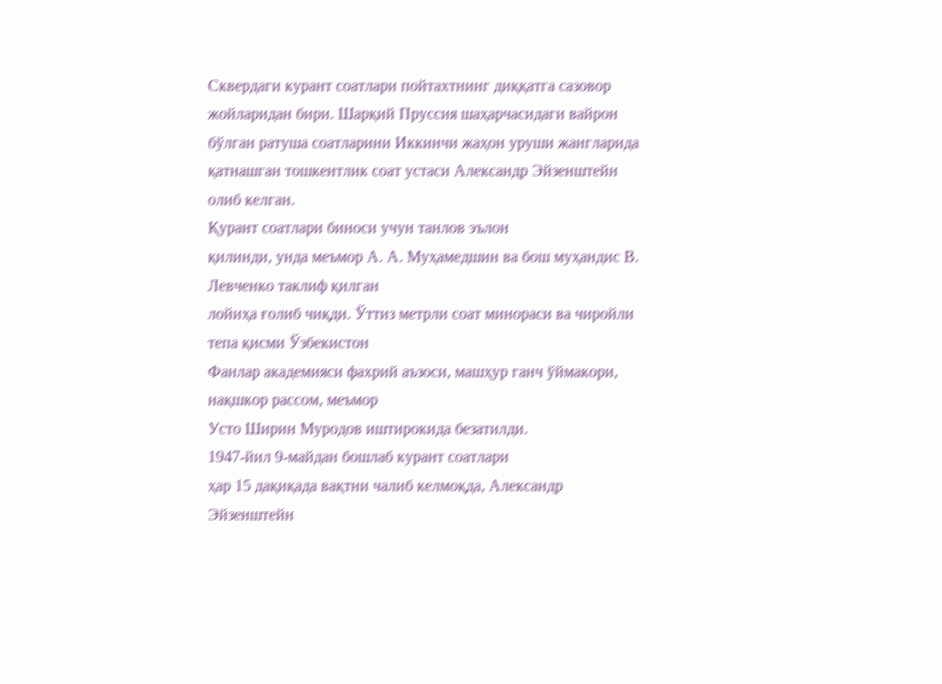Сквердаги курант соатлари пойтахтнинг диққатга сазовор жойларидан бири. Шарқий Пруссия шаҳарчасидаги вайрон бўлган ратуша соатларини Иккинчи жаҳон уруши жангларида қатнашган тошкентлик соат устаси Александр Эйзенштейн олиб келган.
Қурант соатлари биноси учун танлов эълон
қилинди, унда меъмор А. А. Муҳамедшин ва бош муҳандис В. Левченко таклиф қилган
лойиҳа ғолиб чиқди. Ўттиз метрли соат минораси ва чиройли тепа қисми Ўзбекистон
Фанлар академияси фахрий аъзоси, машҳур ганч ўймакори, нақшкор рассом, меъмор
Усто Ширин Муродов иштирокида безатилди.
1947-йил 9-майдан бошлаб курант соатлари
ҳар 15 дақиқада вақтни чалиб келмоқда, Александр Эйзенштейн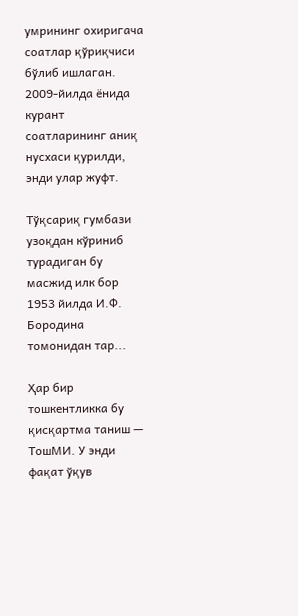умрининг охиригача
соатлар қўриқчиси бўлиб ишлаган.
2009-йилда ёнида курант соатларининг аниқ
нусхаси қурилди, энди улар жуфт.

Тўқсариқ гумбази узоқдан кўриниб турадиган бу масжид илк бор 1953 йилда И.Ф. Бородина томонидан тар...

Ҳар бир тошкентликка бу қисқартма таниш — ТошМИ. У энди фақат ўқув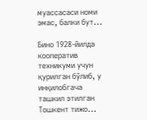муассасаси номи эмас, балки бут...

Бино 1928-йилда кооператив техникуми учун қурилган бўлиб, у инқилобгача ташкил этилган Тошкент тижо...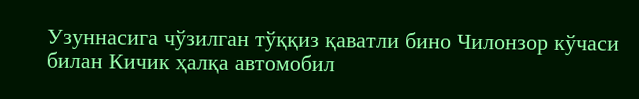Узуннасига чўзилган тўққиз қаватли бино Чилонзор кўчаси билан Кичик ҳалқа автомобил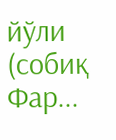йўли (собиқ Фар...